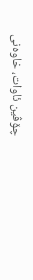چۆڤین ئاوات، خاوەنی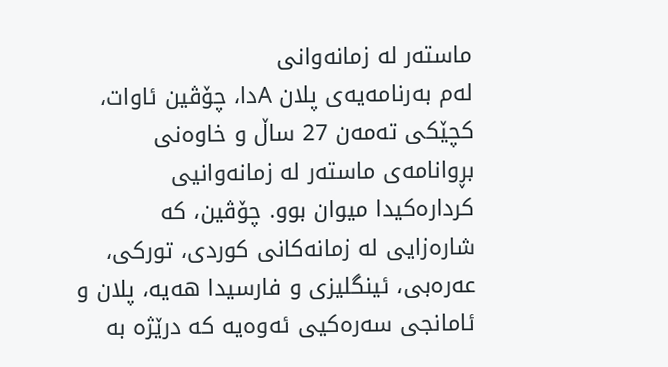ماستەر لە زمانەوانی
لەم بەرنامەیەی پلان Aدا، چۆڤین ئاوات، کچێکی تەمەن 27 ساڵ و خاوەنی بڕوانامەی ماستەر لە زمانەوانیی کردارەکیدا میوان بوو. چۆڤین، کە شارەزایی لە زمانەکانی کوردی، تورکی، عەرەبی، ئینگلیزی و فارسیدا هەیە، پلان و ئامانجی سەرەکیی ئەوەیە کە درێژە بە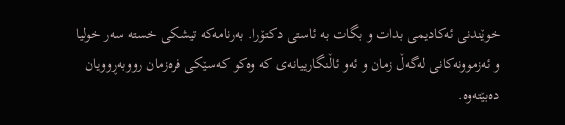خوێندنی ئەکادیمی بدات و بگات بە ئاستی دکتۆرا. بەرنامەکە تیشکی خستە سەر خولیا و ئەزموونەکانی لەگەڵ زمان و ئەو ئاڵنگارییانەی کە وەکو کەسێکی فرەزمان رووبەڕوویان دەبێتەوە.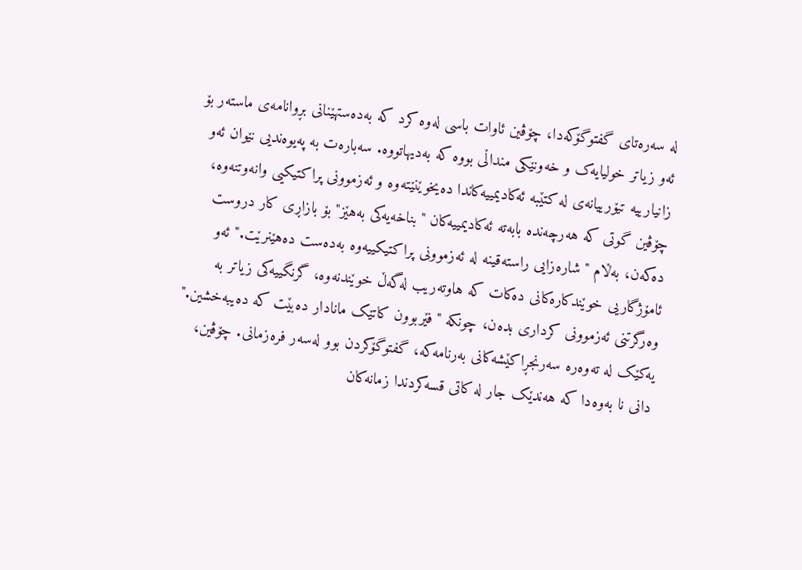لە سەرەتای گفتوگۆکەدا، چۆڤین ئاوات باسی لەوە کرد کە بەدەستهێنانی بڕوانامەی ماستەر بۆ ئەو زیاتر خولیایەک و خەونێکی منداڵی بووە کە بەدیهاتووە. سەبارەت بە پەیوەندیی نێوان ئەو زانیارییە تیۆرییانەی لە کتێبە ئەکادیمییەکاندا دەیخوێنێتەوە و ئەزموونی پراکتیکیی وانەوتنەوە، چۆڤین گوتی کە هەرچەندە بابەتە ئەکادیمییەکان "بناخەیەکی بەهێز" بۆ بازاڕی کار دروست دەکەن، بەڵام "شارەزایی راستەقینە لە ئەزموونی پراکتیکییەوە بەدەست دەهێنرێت." ئەو ئامۆژگاریی خوێندکارەکانی دەکات کە هاوتەریب لەگەڵ خوێندنەوە، گرنگییەکی زیاتر بە وەرگرتنی ئەزموونی کرداری بدەن، چونکە "فێربوون کاتێک مانادار دەبێت کە دەیبەخشین."
یەکێک لە تەوەرە سەرنجڕاکێشەکانی بەرنامەکە، گفتوگۆکردن بوو لەسەر فرەزمانی. چۆڤین، دانی نا بەوەدا کە هەندێک جار لە کاتی قسەکردندا زمانەکان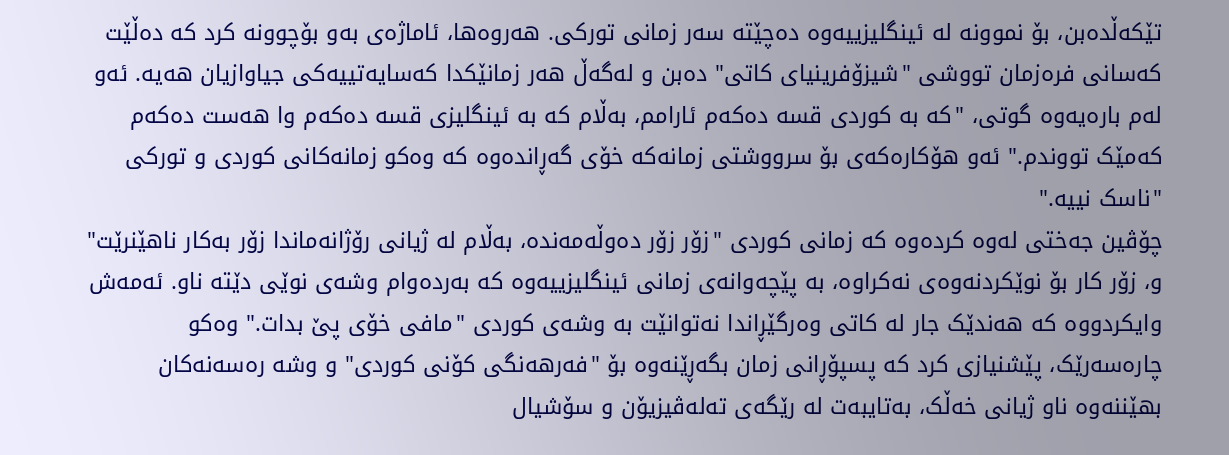تێکەڵدەبن، بۆ نموونە لە ئینگلیزییەوە دەچێتە سەر زمانی تورکی. هەروەها، ئاماژەی بەو بۆچوونە کرد کە دەڵێت کەسانی فرەزمان تووشی "شیزۆفرینیای کاتی" دەبن و لەگەڵ هەر زمانێکدا کەسایەتییەکی جیاوازیان هەیە. ئەو لەم بارەیەوە گوتی، "کە بە کوردی قسە دەکەم ئارامم، بەڵام کە بە ئینگلیزی قسە دەکەم وا هەست دەکەم کەمێک تووندم." ئەو هۆکارەکەی بۆ سرووشتی زمانەکە خۆی گەڕاندەوە کە وەکو زمانەکانی کوردی و تورکی "ناسک نییە."
چۆڤین جەختی لەوە کردەوە کە زمانی کوردی "زۆر زۆر دەوڵەمەندە، بەڵام لە ژیانی رۆژانەماندا زۆر بەکار ناهێنرێت" و، زۆر کار بۆ نوێکردنەوەی نەکراوە، بە پێچەوانەی زمانی ئینگلیزییەوە کە بەردەوام وشەی نوێی دێتە ناو. ئەمەش وایکردووە کە هەندێک جار لە کاتی وەرگێڕاندا نەتوانێت بە وشەی کوردی "مافی خۆی پێ بدات." وەکو چارەسەرێک، پێشنیازی کرد کە پسپۆڕانی زمان بگەڕێنەوە بۆ "فەرهەنگی کۆنی کوردی" و وشە رەسەنەکان بهێننەوە ناو ژیانی خەڵک، بەتایبەت لە رێگەی تەلەڤیزیۆن و سۆشیال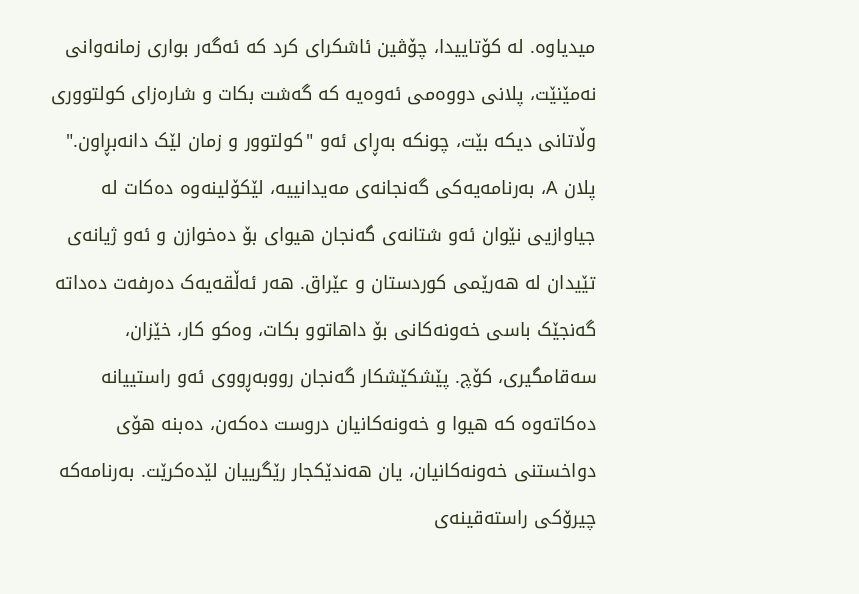میدیاوە. لە کۆتاییدا، چۆڤین ئاشکرای کرد کە ئەگەر بواری زمانەوانی نەمێنێت، پلانی دووەمی ئەوەیە کە گەشت بکات و شارەزای کولتووری وڵاتانی دیکە بێت، چونکە بەڕای ئەو "کولتوور و زمان لێک دانەبڕاون."
پلان A، بەرنامەیەکی گەنجانەی مەیدانییە، لێکۆلینەوە دەکات لە جیاوازیی نێوان ئەو شتانەی گەنجان هیوای بۆ دەخوازن و ئەو ژیانەی تێیدان لە هەرێمی کوردستان و عێراق. هەر ئەڵقەیەک دەرفەت دەداتە گەنجێک باسی خەونەکانی بۆ داهاتوو بکات، وەکو کار، خێزان، سەقامگیری، کۆچ. پێشکێشکار گەنجان رووبەڕووی ئەو راستییانە دەکاتەوە کە هیوا و خەونەکانیان دروست دەکەن، دەبنە هۆی دواخستنی خەونەکانیان، یان هەندێکجار رێگرییان لێدەکرێت. بەرنامەکە چیرۆکی راستەقینەی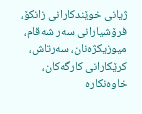ژیانی خوێندکارانی زانکۆ، فرۆشیارانی سەر شەقام، میوزیکژەنان، سەرتاش، کرێکارانی کارگەکان، خاوەنکارە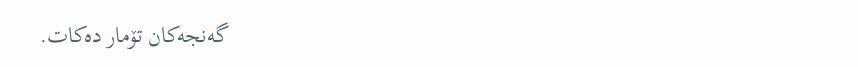گەنجەکان تۆمار دەکات.